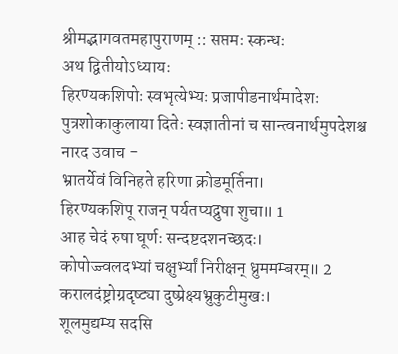श्रीमद्भागवतमहापुराणम् :: सप्तमः स्कन्धः
अथ द्वितीयोऽध्यायः
हिरण्यकशिपोः स्वभृत्येभ्यः प्रजापीडनार्थमादेशः पुत्रशोकाकुलाया दितेः स्वज्ञातीनां च सान्त्वनार्थमुपदेशश्च
नारद उवाच -
भ्रातर्येवं विनिहते हरिणा क्रोडमूर्तिना।
हिरण्यकशिपू राजन् पर्यतप्यद्रुषा शुचा॥ 1
आह चेदं रुषा घूर्णः सन्दष्टदशनच्छदः।
कोपोज्ज्वलदभ्यां चक्षुर्भ्यां निरीक्षन् ध्रुममम्बरम्॥ 2
करालदंष्ट्रोग्रदृष्ट्या दुष्प्रेक्ष्यभ्रुकुटीमुखः।
शूलमुद्यम्य सदसि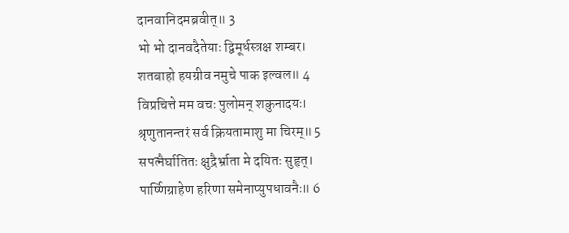दानवानिदमब्रवीत्॥ 3
भो भो दानवदैतेयाः द्विमूर्धस्त्रक्ष शम्बर।
शतबाहो हयग्रीव नमुचे पाक इल्वल॥ 4
विप्रचित्ते मम वचः पुलोमन् शकुनादयः।
श्रृणुतानन्तरं सर्व क्रियतामाशु मा चिरम्॥ 5
सपत्नैर्घातितः क्षुद्रैर्भ्राता मे दयितः सुहृत्।
पार्ष्णिग्राहेण हरिणा समेनाप्युपधावनैः॥ 6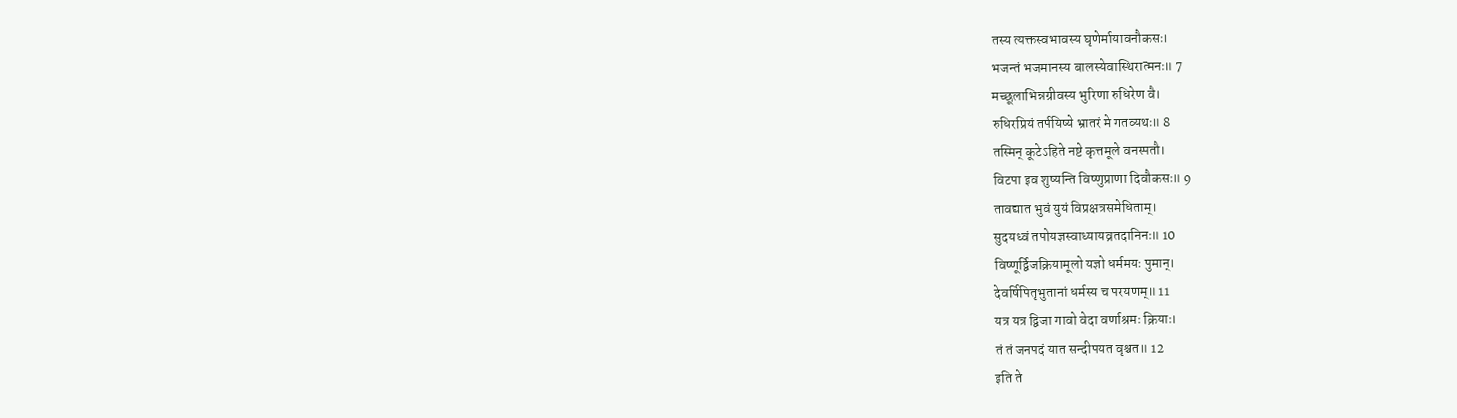तस्य त्यक्तस्वभावस्य घृणेर्मायावनौकसः।
भजन्तं भजमानस्य बालस्येवास्थिरात्मनः॥ 7
मच्छूलाभिन्नग्रीवस्य भुरिणा रुधिरेण वै।
रुधिरप्रियं तर्पयिष्ये भ्रातरं मे गतव्यथः॥ 8
तस्मिन् कूटेऽहिते नष्टे कृत्तमूले वनस्पतौ।
विटपा इव शुष्यन्ति विष्णुप्राणा दिवौकसः॥ 9
तावद्यात भुवं युयं विप्रक्षत्रसमेधिताम्।
सुदयध्वं तपोयज्ञस्वाध्यायव्रतदानिनः॥ 10
विष्णूर्द्विजक्रियामूलो यज्ञो धर्ममयः पुमान्।
देवर्षिपितृभुतानां धर्मस्य च परयणम्॥ 11
यत्र यत्र द्विजा गावो वेदा वर्णाश्रमः क्रियाः।
तं तं जनपदं यात सन्दीपयत वृश्चत॥ 12
इति ते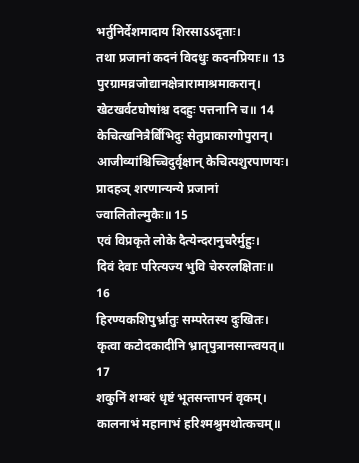भर्तुनिर्देशमादाय शिरसाऽऽदृताः।
तथा प्रजानां कदनं विदधुः कदनप्रियाः॥ 13
पुरग्रामव्रजोद्यानक्षेत्रारामाश्रमाकरान्।
खेटखर्वटघोषांश्च ददहुः पत्तनानि च॥ 14
केचित्खनित्रैर्बिभिदुः सेतुप्राकारगोपुरान्।
आजीव्यांश्चिच्चिदुर्वृक्षान् केचित्पशुरपाणयः।
प्रादहञ् शरणान्यन्ये प्रजानां ज्वालितोल्मुकैः॥ 15
एवं विप्रकृते लोके दैत्येन्दरानुचरैर्मुहुः।
दिवं देवाः परित्यज्य भुवि चेरुरलक्षिताः॥ 16
हिरण्यकशिपुर्भ्रातुः सम्परेतस्य दुःखितः।
कृत्वा कटोदकादीनि भ्रातृपुत्रानसान्त्वयत्॥ 17
शकुनिं शम्बरं धृष्टं भूतसन्तापनं वृकम्।
कालनाभं महानाभं हरिश्मश्रुमथोत्कचम्॥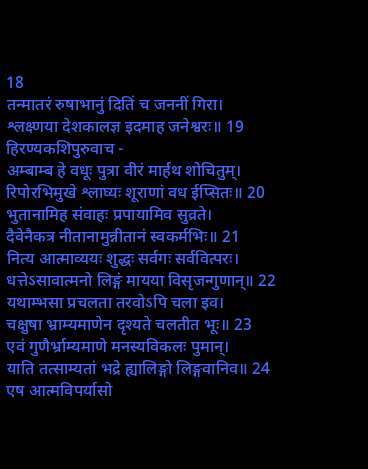18
तन्मातरं रुषाभानुं दितिं च जननीं गिरा।
श्लक्ष्णया देशकालज्ञ इदमाह जनेश्वरः॥ 19
हिरण्यकशिपुरुवाच -
अम्बाम्ब हे वधूः पुत्रा वीरं मार्हथ शोचितुम्।
रिपोरभिमुखे श्लाघ्यः शूराणां वध ईप्सितः॥ 20
भुतानामिह संवाहः प्रपायामिव सुव्रते।
दैवेनैकत्र नीतानामुन्नीतानं स्वकर्मभिः॥ 21
नित्य आत्माव्ययः शुद्धः सर्वगः सर्ववित्परः।
धत्तेऽसावात्मनो लिङ्गं मायया विसृजन्गुणान्॥ 22
यथाम्भसा प्रचलता तरवोऽपि चला इव।
चक्षुषा भ्राम्यमाणेन दृश्यते चलतीत भूः॥ 23
एवं गुणैर्भ्राम्यमाणे मनस्यविकलः पुमान्।
याति तत्साम्यतां भद्रे ह्यालिङ्गो लिङ्गवानिव॥ 24
एष आत्मविपर्यासो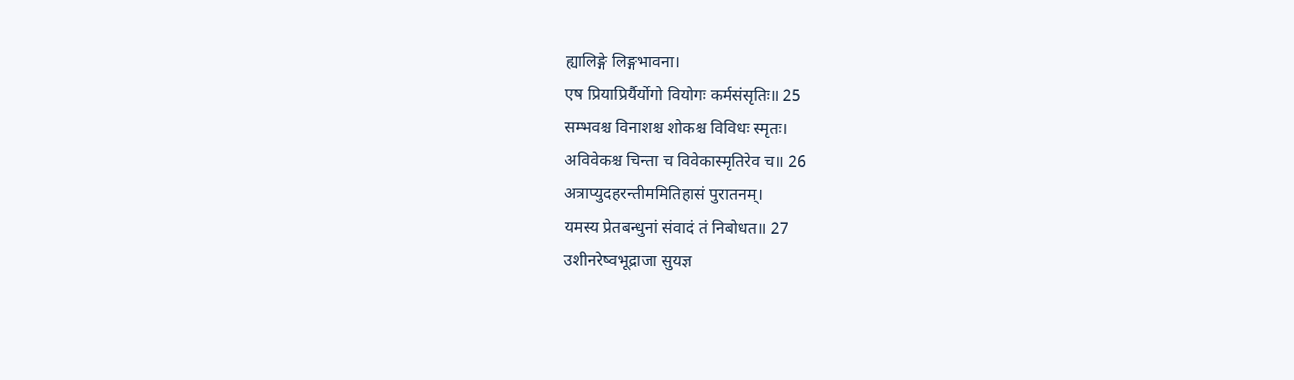ह्यालिङ्गे लिङ्गभावना।
एष प्रियाप्रिर्यैर्योगो वियोगः कर्मसंसृतिः॥ 25
सम्भवश्च विनाशश्च शोकश्च विविधः स्मृतः।
अविवेकश्च चिन्ता च विवेकास्मृतिरेव च॥ 26
अत्राप्युदहरन्तीममितिहासं पुरातनम्।
यमस्य प्रेतबन्धुनां संवादं तं निबोधत॥ 27
उशीनरेष्वभूद्राजा सुयज्ञ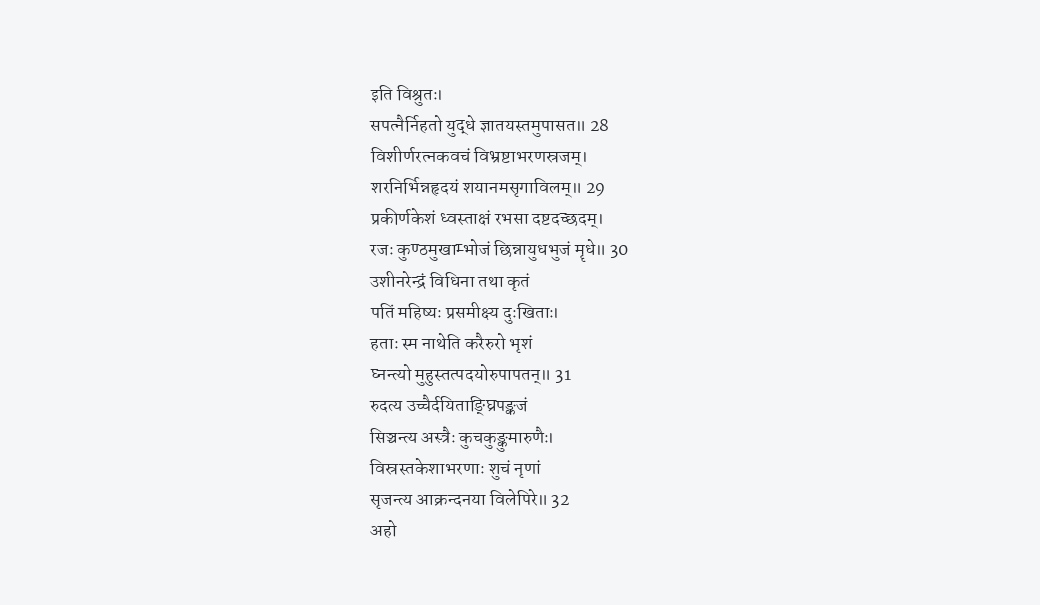इति विश्रुतः।
सपत्नैर्निहतो युद्धे ज्ञातयस्तमुपासत॥ 28
विशीर्णरत्नकवचं विभ्रष्टाभरणस्रजम्।
शरनिर्भिन्नहृदयं शयानमसृगाविलम्॥ 29
प्रकीर्णकेशं ध्वस्ताक्षं रभसा दष्टदच्छदम्।
रजः कुण्ठमुखाम्भोजं छिन्नायुधभुजं मॄधे॥ 30
उशीनरेन्द्रं विधिना तथा कृतं
पतिं महिष्यः प्रसमीक्ष्य दुःखिताः।
हताः स्म नाथेति करैरुरो भृशं
घ्नन्त्यो मुहुस्तत्पदयोरुपापतन्॥ 31
रुदत्य उच्चैर्दयिताङ्घ्रिपङ्कजं
सिञ्चन्त्य अस्त्रैः कुचकुङ्कुमारुणैः।
विस्रस्तकेशाभरणाः शुचं नृणां
सृजन्त्य आक्रन्दनया विलेपिरे॥ 32
अहो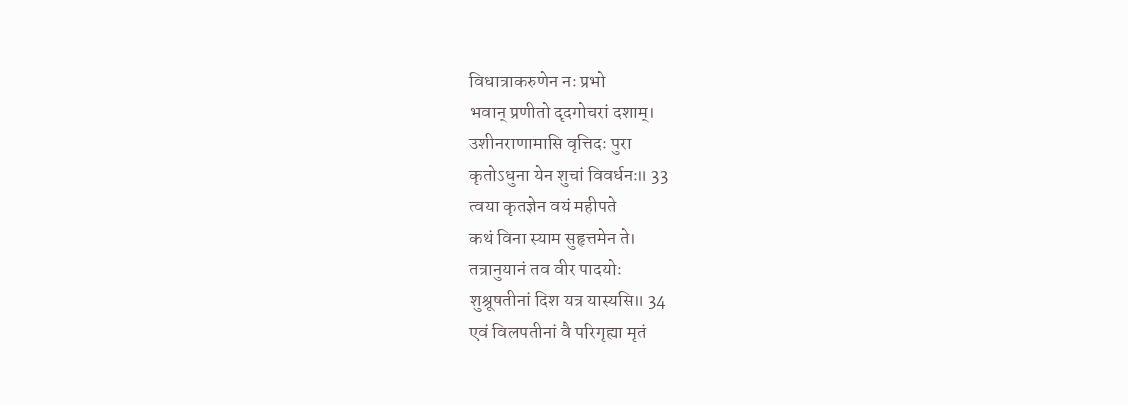विधात्राकरुणेन नः प्रभो
भवान् प्रणीतो दृदगोचरां दशाम्।
उशीनराणामासि वृत्तिदः पुरा
कृतोऽधुना येन शुचां विवर्धनः॥ 33
त्वया कृतज्ञेन वयं महीपते
कथं विना स्याम सुहृत्तमेन ते।
तत्रानुयानं तव वीर पादयोः
शुश्रूषतीनां दिश यत्र यास्यसि॥ 34
एवं विलपतीनां वै परिगृह्या मृतं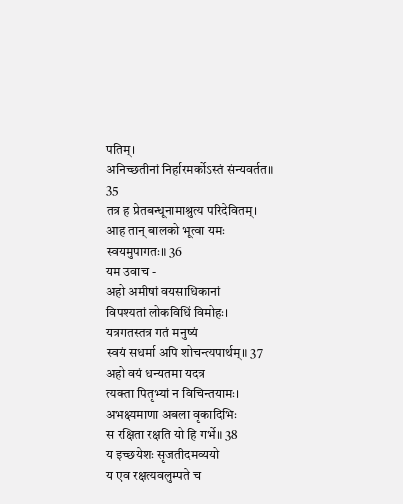पतिम्।
अनिच्छतीनां निर्हारमर्कोऽस्तं संन्यवर्तत॥ 35
तत्र ह प्रेतबन्धूनामाश्रुत्य परिदेवितम्।
आह तान् बालको भूत्वा यमः स्वयमुपागतः॥ 36
यम उवाच -
अहो अमीषां वयसाधिकानां
विपश्यतां लोकविधिं विमोहः।
यत्रगतस्तत्र गतं मनुष्यं
स्वयं सधर्मा अपि शोचन्त्यपार्थम्॥ 37
अहो वयं धन्यतमा यदत्र
त्यक्ता पितृभ्यां न विचिन्तयामः।
अभक्ष्यमाणा अबला वृकादिभिः
स रक्षिता रक्षति यो हि गर्भे॥ 38
य इच्छयेशः सृजतीदमव्ययो
य एव रक्षत्यवलुम्पते च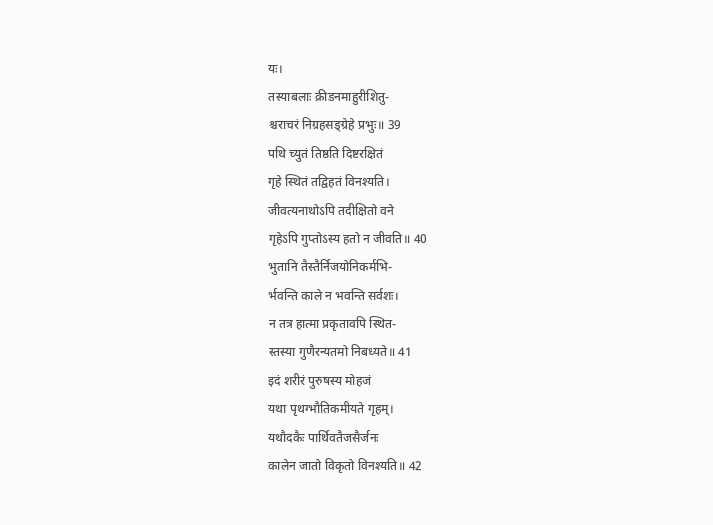यः।
तस्याबलाः क्रीडनमाहुरीशितु-
श्चराचरं निग्रहसङ्ग्रेहे प्रभुः॥ 39
पथि च्युतं तिष्ठति दिष्टरक्षितं
गृहे स्थितं तद्विहतं विनश्यति।
जीवत्यनाथोऽपि तदीक्षितो वने
गृहेऽपि गुप्तोऽस्य हतो न जीवति॥ 40
भुतानि तैस्तैर्निजयोनिकर्मभि-
र्भवन्ति काले न भवन्ति सर्वशः।
न तत्र हात्मा प्रकृतावपि स्थित-
स्तस्या गुणैरन्यतमो निबध्यते॥ 41
इदं शरीरं पुरुषस्य मोहजं
यथा पृथग्भौतिकमीयते गृहम्।
यथौदकैः पार्थिवतैजसैर्जनः
कालेन जातो विकृतो विनश्यति॥ 42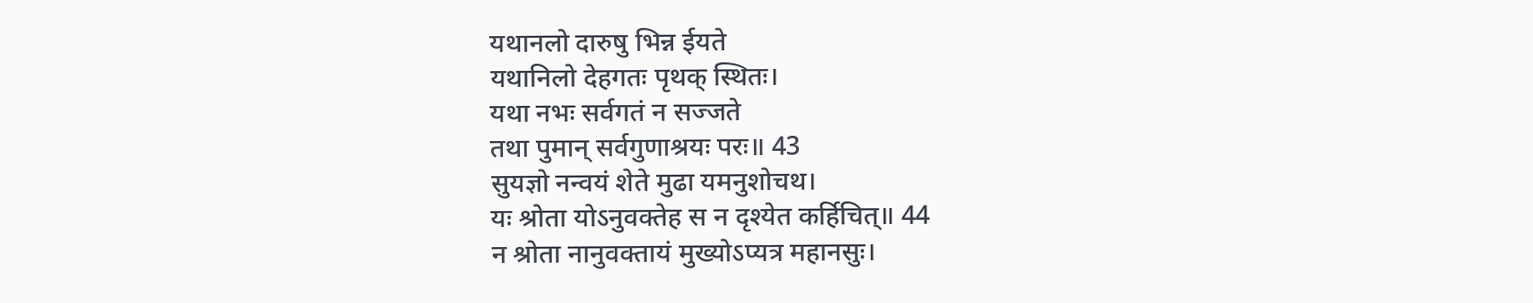यथानलो दारुषु भिन्न ईयते
यथानिलो देहगतः पृथक् स्थितः।
यथा नभः सर्वगतं न सज्जते
तथा पुमान् सर्वगुणाश्रयः परः॥ 43
सुयज्ञो नन्वयं शेते मुढा यमनुशोचथ।
यः श्रोता योऽनुवक्तेह स न दृश्येत कर्हिचित्॥ 44
न श्रोता नानुवक्तायं मुख्योऽप्यत्र महानसुः।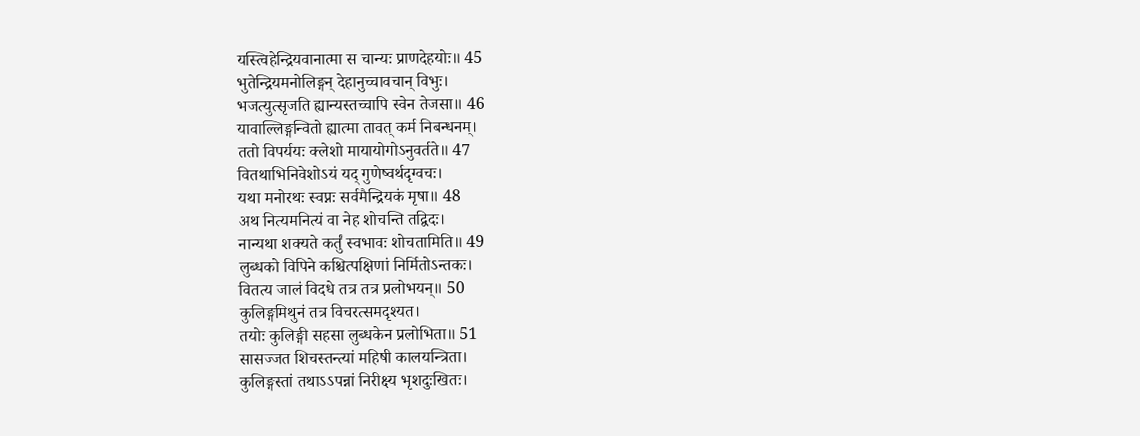यस्त्विहेन्द्रियवानात्मा स चान्यः प्राणदेहयोः॥ 45
भुतेन्द्रियमनोलिङ्गन् देहानुच्चावचान् विभुः।
भजत्युत्सृजति ह्यान्यस्तच्चापि स्वेन तेजसा॥ 46
यावाल्लिङ्गन्वितो ह्यात्मा तावत् कर्म निबन्धनम्।
ततो विपर्ययः क्लेशो मायायोगोऽनुवर्तते॥ 47
वितथाभिनिवेशोऽयं यद् गुणेष्वर्थदृग्वचः।
यथा मनोरथः स्वप्नः सर्वमैन्द्रियकं मृषा॥ 48
अथ नित्यमनित्यं वा नेह शोचन्ति तद्विदः।
नान्यथा शक्यते कर्तुं स्वभावः शोचतामिति॥ 49
लुब्धको विपिने कश्चित्पक्षिणां निर्मितोऽन्तकः।
वितत्य जालं विदधे तत्र तत्र प्रलोभयन्॥ 50
कुलिङ्गमिथुनं तत्र विचरत्समदृश्यत।
तयोः कुलिङ्गी सहसा लुब्धकेन प्रलोभिता॥ 51
सासज्जत शिचस्तन्त्यां महिषी कालयन्त्रिता।
कुलिङ्गस्तां तथाऽऽपन्नां निरीक्ष्य भृशदुःखितः।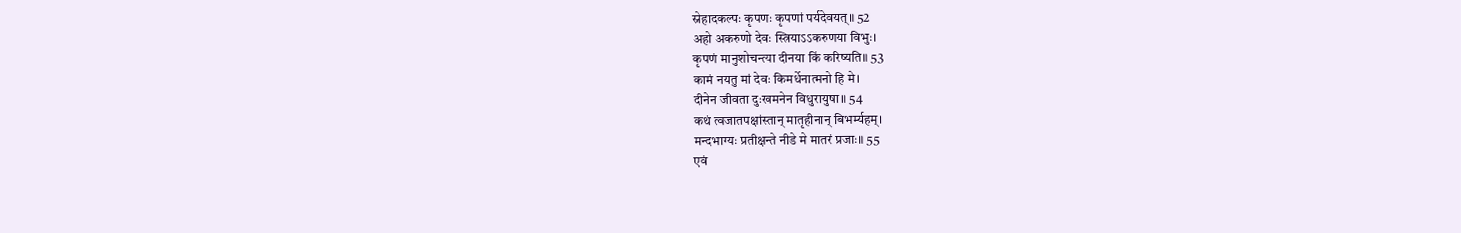स्नेहादकल्पः कृपणः कृपणां पर्यदेवयत्॥ 52
अहो अकरुणो देवः स्त्रियाऽऽकरुणया विभुः।
कृपणं मानुशोचन्त्या दीनया किं करिष्यति॥ 53
कामं नयतु मां देवः किमर्धेनात्मनो हि मे।
दीनेन जीवता दुःखमनेन विधुरायुषा॥ 54
कथं त्वजातपक्षांस्तान् मातृहीनान् बिभर्म्यहम्।
मन्दभाग्यः प्रतीक्षन्ते नीडे मे मातरं प्रजाः॥ 55
एवं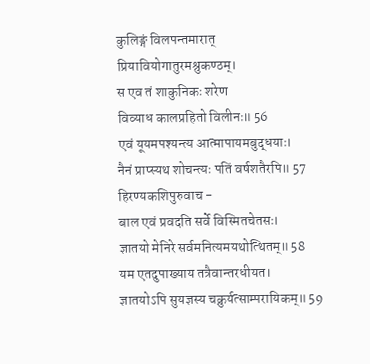कुलिङ्गं विलपन्तमारात्
प्रियावियोगातुरमश्रुकण्ठम्।
स एव तं शाकुनिकः शरेण
विव्याध कालप्रहितो विलीनः॥ 56
एवं यूयमपश्यन्त्य आत्मापायमबुद्धयाः।
नैनं प्राप्स्यथ शोचन्त्यः पतिं वर्षशतैरपि॥ 57
हिरण्यकशिपुरुवाच -
बाल एवं प्रवदति सर्वे विस्मितचेतसः।
ज्ञातयो मेनिरे सर्वमनित्यमयथोत्थितम्॥ 58
यम एतदुपाख्याय तत्रैवान्तरधीयत।
ज्ञातयोऽपि सुयज्ञस्य चक्रुर्यत्साम्परायिकम्॥ 59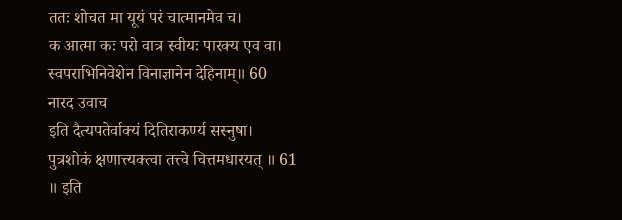ततः शोचत मा यूयं परं चात्मानमेव च।
क आत्मा कः परो वात्र स्वीयः पारक्य एव वा।
स्वपराभिनिवेशेन विनाज्ञानेन देहिनाम्॥ 60
नारद उवाच
इति दैत्यपतेर्वाक्यं दितिराकर्ण्य सस्नुषा।
पुत्रशोकं क्षणात्त्यक्त्वा तत्त्वे चित्तमधारयत् ॥ 61
॥ इति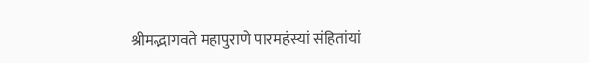श्रीमद्भागवते महापुराणे पारमहंस्यां संहितांयां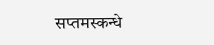सप्तमस्कन्धे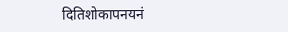दितिशोकापनयनं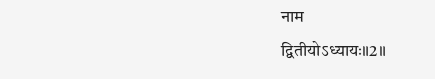नाम
द्वितीयोऽध्यायः॥2॥